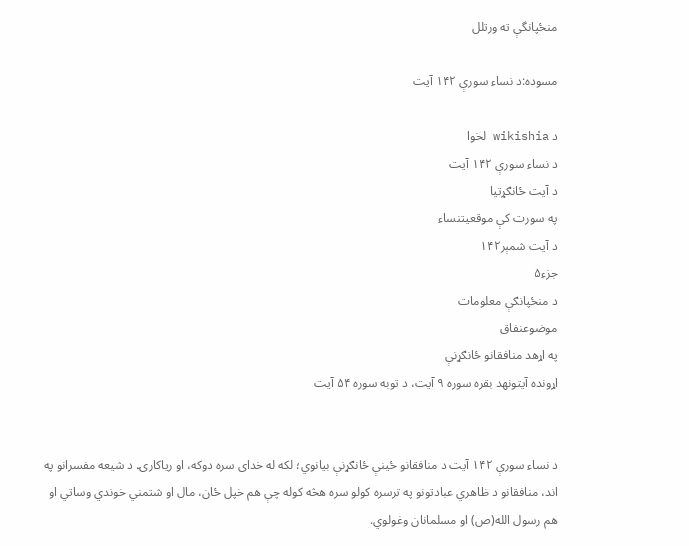منځپانگې ته ورتلل

مسوده:د نساء سورې ۱۴۲ آیت

د wikishia لخوا
د نساء سورې ۱۴۲ آیت
د آیت ځانګړتیا
په سورت کې موقعیتنساء
د آیت شمېر۱۴۲
جزء۵
د منځپانګې معلومات
موضوعنفاق
په اړهد منافقانو ځانګړنې
اړونده آیتونهد بقره سوره ۹ آیت، د توبه سوره ۵۴ آیت


د نساء سورې ۱۴۲ آیت د منافقانو ځینې ځانګړنې بیانوي؛ لکه له خدای سره دوکه، او ریاکارۍ. د شیعه مفسرانو په اند، منافقانو د ظاهري عبادتونو په ترسره کولو سره هڅه کوله چې هم خپل ځان، مال او شتمني خوندي وساتي او هم رسول الله(ص) او مسلمانان وغولوي.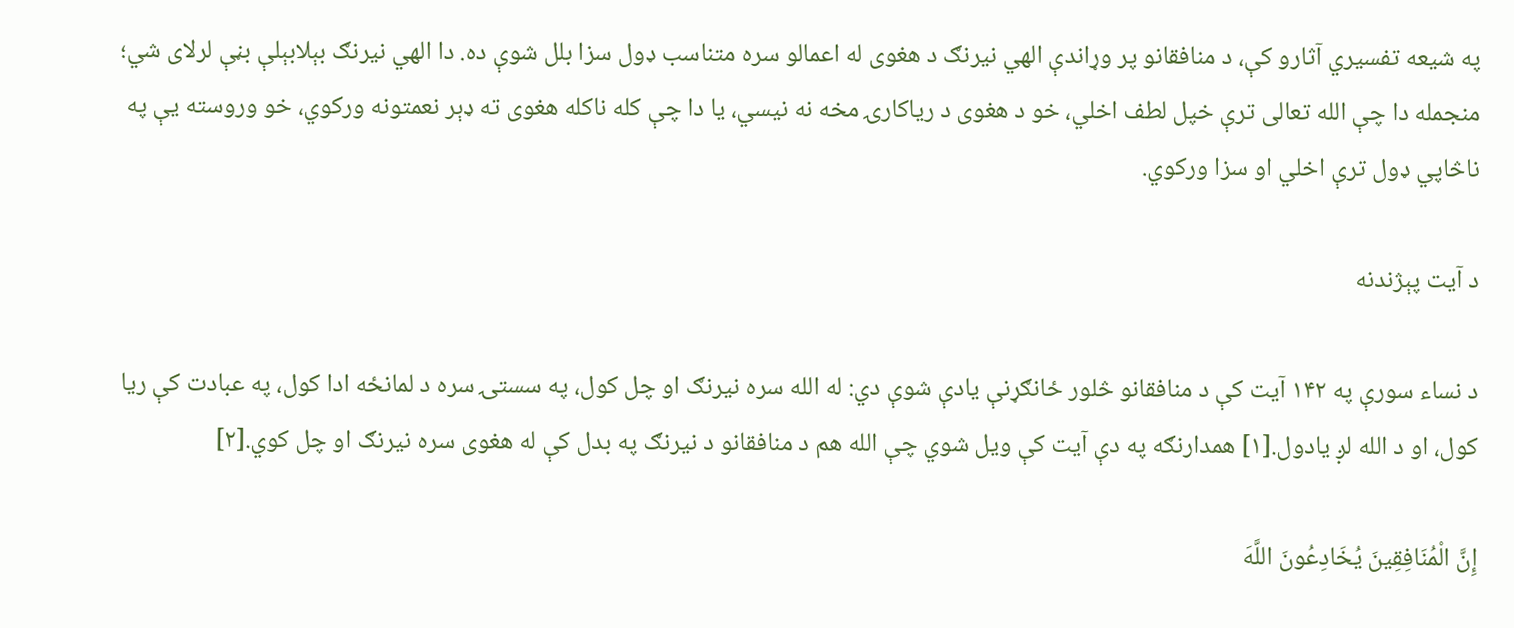په شیعه تفسیري آثارو کې، د منافقانو پر وړاندې الهي نیرنګ د هغوی له اعمالو سره متناسب ډول سزا بلل شوې ده. دا الهي نیرنګ بېلابېلې بڼې لرلای شي؛ منجمله دا چې الله تعالی ترې خپل لطف اخلي، خو د هغوی د ریاکارۍ مخه نه نیسي، یا دا چې کله ناکله هغوی ته ډېر نعمتونه ورکوي، خو وروسته یې په ناڅاپي ډول ترې اخلي او سزا ورکوي.

د آیت پېژندنه

د نساء سورې په ۱۴۲ آیت کې د منافقانو څلور ځانګړنې یادې شوې دي: له الله سره نیرنګ او چل کول، په سستۍ سره د لمانځه ادا کول، په عبادت کې ریا کول، او د الله لږ یادول.[۱] همدارنګه په دې آیت کې ویل شوي چې الله هم د منافقانو د نیرنګ په بدل کې له هغوی سره نیرنګ او چل کوي.[۲]

إِنَّ الْمُنَافِقِينَ يُخَادِعُونَ اللَّهَ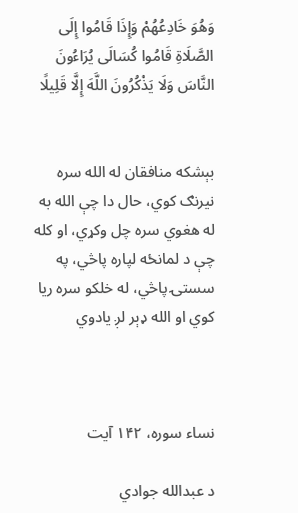وَهُوَ خَادِعُهُمْ وَإِذَا قَامُوا إِلَى الصَّلَاةِ قَامُوا كُسَالَى يُرَاءُونَ النَّاسَ وَلَا يَذْكُرُونَ اللَّهَ إِلَّا قَلِيلًا


بېشکه منافقان له الله سره نیرنګ کوي، حال دا چې الله به له هغوي سره چل وکړي، او کله چې د لمانځه لپاره پاڅي، په سستۍ پاڅي، له خلکو سره ریا کوي او الله ډېر لږ یادوي



نساء سوره، ۱۴۲ آیت

د عبدالله جوادي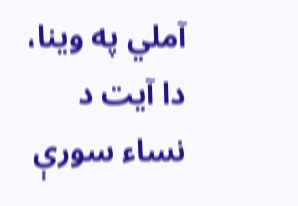آملي په وینا، دا آیت د نساء سورې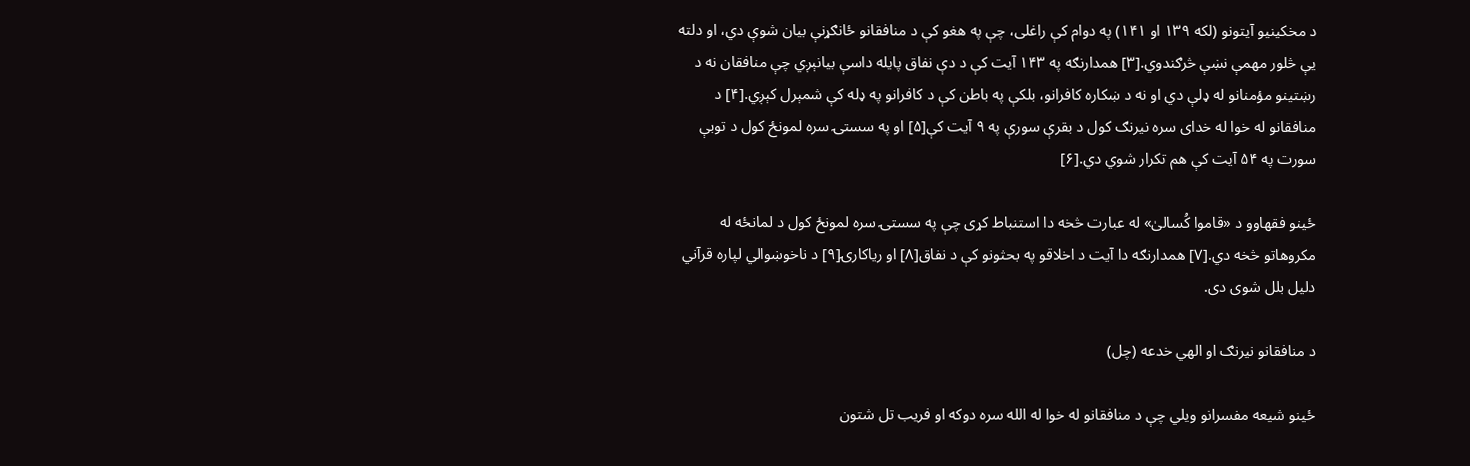د مخکینیو آیتونو (لکه ۱۳۹ او ۱۴۱) په دوام کې راغلی، چې په هغو کې د منافقانو ځانګړنې بیان شوې دي، او دلته یې څلور مهمې نښې څرګندوي.[۳] همدارنګه په ۱۴۳ آیت کې د دې نفاق پایله داسې بیانېږي چې منافقان نه د رښتینو مؤمنانو له ډلې دي او نه د ښکاره کافرانو، بلکې په باطن کې د کافرانو په ډله کې شمېرل کېږي.[۴] د منافقانو له خوا له خدای سره نیرنګ کول د بقرې سورې په ۹ آیت کې[۵] او په سستۍ سره لمونځ کول د توبې سورت په ۵۴ آیت کې هم تکرار شوي دي.[۶]

ځینو فقهاوو د «قاموا کُسالیٰ» له عبارت څخه دا استنباط کړی چې په سستۍ سره لمونځ کول د لمانځه له مکروهاتو څخه دي.[۷] همدارنګه دا آیت د اخلاقو په بحثونو کې د نفاق[۸] او ریاکارۍ[۹] د ناخوښوالي لپاره قرآني دلیل بلل شوی دی.

د منافقانو نیرنګ او الهي خدعه (چل)

ځینو شیعه مفسرانو ویلي چې د منافقانو له خوا له الله سره دوکه او فریب تل شتون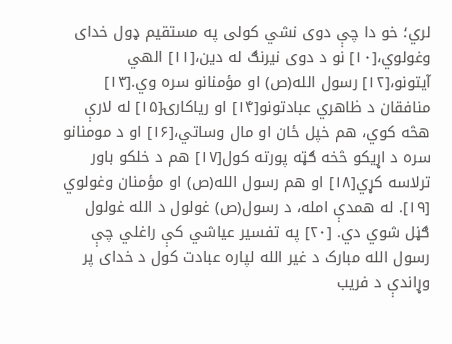لري؛ خو دا چې دوی نشي کولی په مستقیم ډول خدای وغولوي،[۱۰] نو د دوی نیرنګ له دین،[۱۱] الهي آیتونو،[۱۲] رسول الله(ص) او مؤمنانو سره وي.[۱۳] منافقان د ظاهري عبادتونو[۱۴] او ریاکارۍ[۱۵] له لارې هڅه کوي، هم خپل ځان او مال وساتي،[۱۶] او د مومنانو سره د اړیکو څخه ګټه پورته کول[۱۷] هم د خلکو باور ترلاسه کړي[۱۸] او هم رسول الله(ص) او مؤمنان وغولوي [۱۹]. له همدې امله، د رسول(ص) غولول د الله غولول ګڼل شوي دي. [۲۰] په تفسیر عیاشي کې راغلي چې رسول الله مبارک د غیر الله لپاره عبادت کول د خدای پر وړاندې د فریب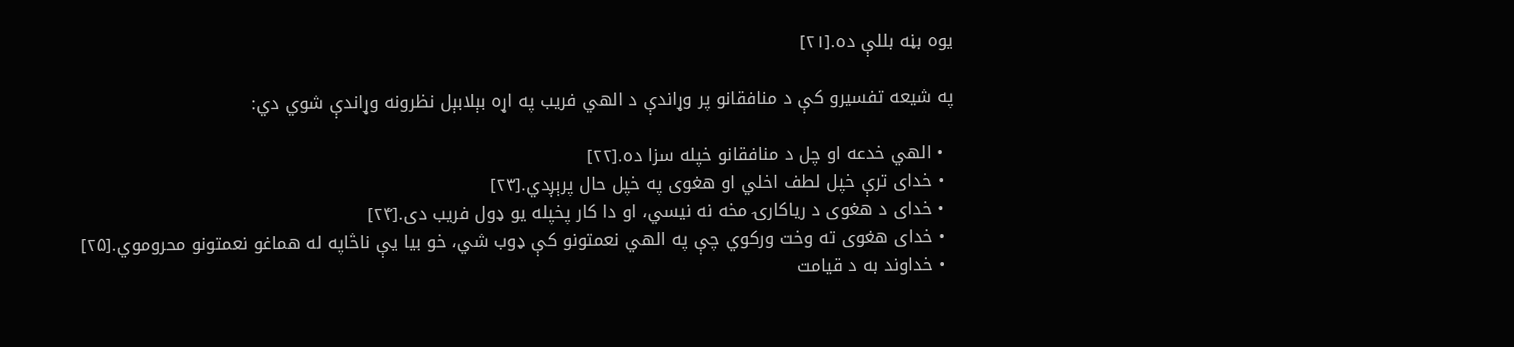یوه بڼه بللې ده.[۲۱]

په شیعه تفسیرو کې د منافقانو پر وړاندې د الهي فریب په اړه بېلابېل نظرونه وړاندې شوي دي:

  • الهي خدعه او چل د منافقانو خپله سزا ده.[۲۲]
  • خدای ترې خپل لطف اخلي او هغوی په خپل حال پرېږدي.[۲۳]
  • خدای د هغوی د ریاکارۍ مخه نه نیسي، او دا کار پخپله یو ډول فریب دی.[۲۴]
  • خدای هغوی ته وخت ورکوي چې په الهي نعمتونو کې ډوب شي، خو بیا یې ناڅاپه له هماغو نعمتونو محروموي.[۲۵]
  • خداوند به د قیامت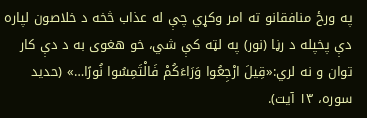په ورځ منافقانو ته امر وکړي چې له عذاب څخه د خلاصون لپاره دې پخپله د رڼا (نور) په لټه کې شي، خو هغوی به د دې کار توان و نه لري:«قِيلَ ارْجِعُوا وَرَاءَكُمْ فَالْتَمِسُوا نُورًا…» (حدید سوره، ۱۳ آیت).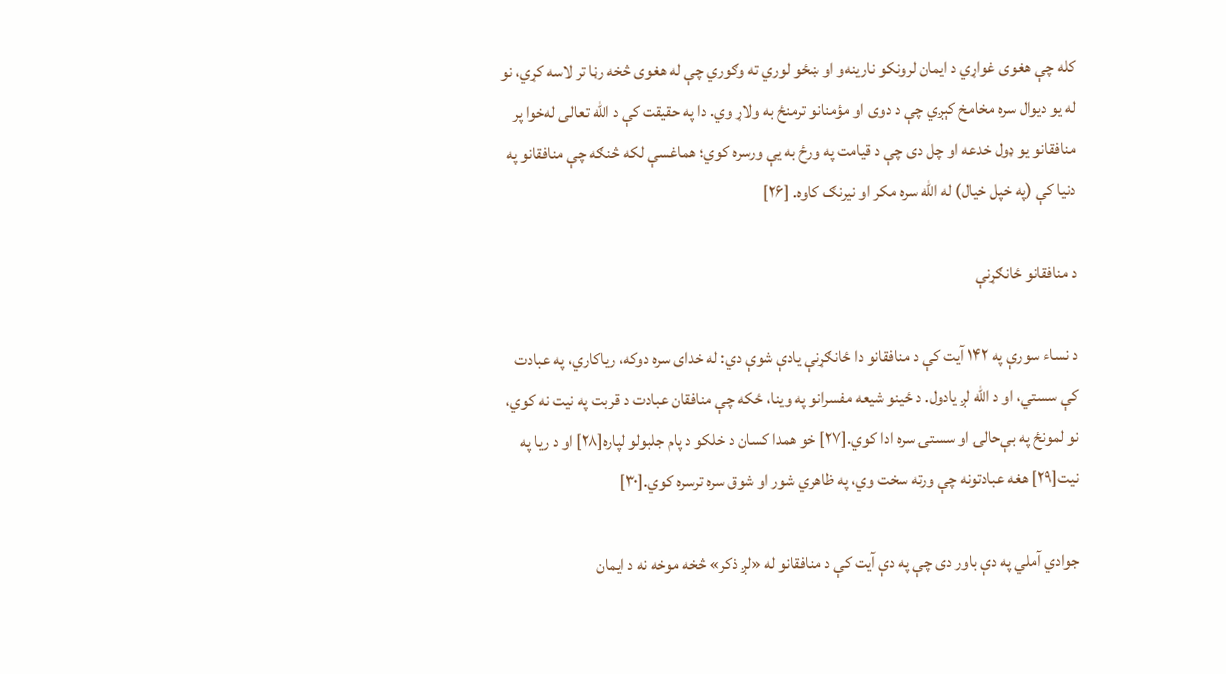کله چې هغوی غواړي د ایمان لرونکو نارینه‌و او ښځو لوري ته وګوري چې له هغوی څخه رڼا تر لاسه کړي، نو له یو دیوال سره مخامخ کېږي چې د دوی او مؤمنانو ترمنځ به ولاړ وي. دا په حقیقت کې د الله تعالی له‌خوا پر منافقانو یو ډول خدعه او چل دی چې د قیامت په ورځ به یې ورسره کوي؛ هماغسې لکه څنګه چې منافقانو په دنیا کې (په خپل خیال) له الله سره مکر او نیرنګ کاوه. [۲۶]

د منافقانو ځانګړنې

د نساء سورې په ۱۴۲ آیت کې د منافقانو دا ځانګړنې یادې شوې دي: له خدای سره دوکه، ریاکاري، په عبادت کې سستي، او د الله لږ یادول. د ځینو شیعه مفسرانو په وینا، ځکه چې منافقان عبادت د قربت په نیت نه کوي، نو لمونځ په بې‌حالۍ او سستۍ سره ادا کوي.[۲۷] خو همدا کسان د خلکو د پام جلبولو لپاره[۲۸] او د ریا په نیت[۲۹] هغه عبادتونه چې ورته سخت وي، په ظاهري شور او شوق سره ترسره کوي.[۳۰]

جوادي آملي په دې باور دی چې په دې آیت کې د منافقانو له «لږ ذکر» څخه موخه نه د ایمان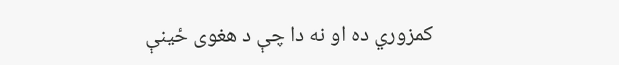کمزوري ده او نه دا چې د هغوی ځینې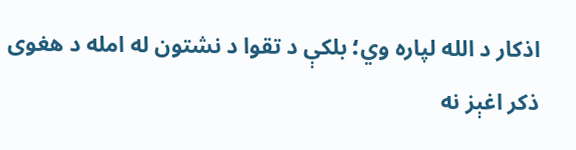اذکار د الله لپاره وي؛ بلکې د تقوا د نشتون له امله د هغوی ذکر اغېز نه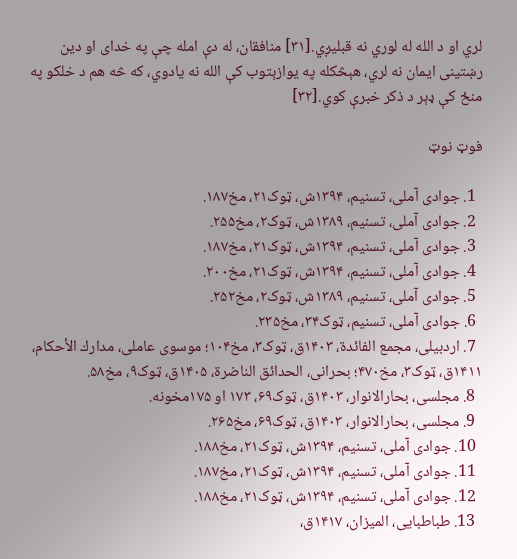لري او د الله له لوري نه قبلیږي.[۳۱] منافقان، له دې امله چې په خدای او دین رښتینی ایمان نه لري، هېڅکله په یوازېتوب کې الله نه یادوي، که څه هم د خلکو په منځ کې ډېر د ذکر خبرې کوي.[۳۲]

فوټ نوټ

  1. جوادی آملی، تسنیم، ۱۳۹۴ش، ټوک۲۱، مخ۱۸۷.
  2. جوادی آملی، تسنیم، ۱۳۸۹ش، ټوک۲، مخ۲۵۵.
  3. جوادی آملی، تسنیم، ۱۳۹۴ش، ټوک۲۱، مخ۱۸۷.
  4. جوادی آملی، تسنیم، ۱۳۹۴ش، ټوک۲۱، مخ۲۰۰.
  5. جوادی آملی، تسنیم، ۱۳۸۹ش، ټوک۲، مخ۲۵۲.
  6. جوادی آملی، تسنیم، ټوک۳۴، مخ۲۳۵.
  7. اردبیلى، مجمع الفائدة، ۱۴۰۳ق، ټوک۳، مخ۱۰۴؛ موسوی عاملى، مدارك الأحكام، ۱۴۱۱ق، ټوک۳، مخ۴۷۰؛ بحرانى، الحدائق الناضرة، ۱۴۰۵ق، ټوک۹، مخ۵۸.
  8. مجلسی، بحارالانوار، ۱۴۰۳ق، ټوک۶۹، ۱۷۳ او ۱۷۵مخونه.
  9. مجلسی، بحارالانوار، ۱۴۰۳ق، ټوک۶۹، مخ۲۶۵.
  10. جوادی آملی، تسنیم، ۱۳۹۴ش، ټوک۲۱، مخ۱۸۸.
  11. جوادی آملی، تسنیم، ۱۳۹۴ش، ټوک۲۱، مخ۱۸۷.
  12. جوادی آملی، تسنیم، ۱۳۹۴ش، ټوک۲۱، مخ۱۸۸.
  13. طباطبایی، المیزان، ۱۴۱۷ق،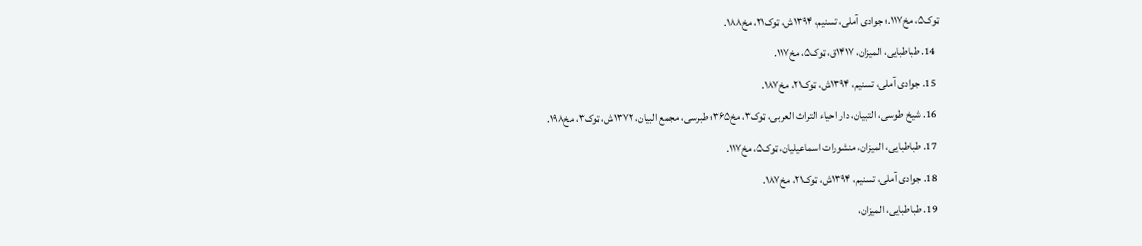ټوک۵، مخ۱۱۷.؛ جوادی آملی، تسنیم، ۱۳۹۴ش، ټوک۲۱، مخ۱۸۸.
  14. طباطبایی، المیزان، ۱۴۱۷ق، ټوک۵، مخ۱۱۷.
  15. جوادی آملی، تسنیم، ۱۳۹۴ش، ټوک۲۱، مخ۱۸۷.
  16. شیخ طوسى، التبیان، دار احیاء التراث العربى، ټوک۳، مخ۳۶۵؛‌ طبرسی، مجمع البیان، ۱۳۷۲ش، ټوک۳، مخ۱۹۸.
  17. طباطبایی، المیزان، منشورات اسماعيليان، ټوک۵، مخ۱۱۷.
  18. جوادی آملی، تسنیم، ۱۳۹۴ش، ټوک۲۱، مخ۱۸۷.
  19. طباطبایی، المیزان،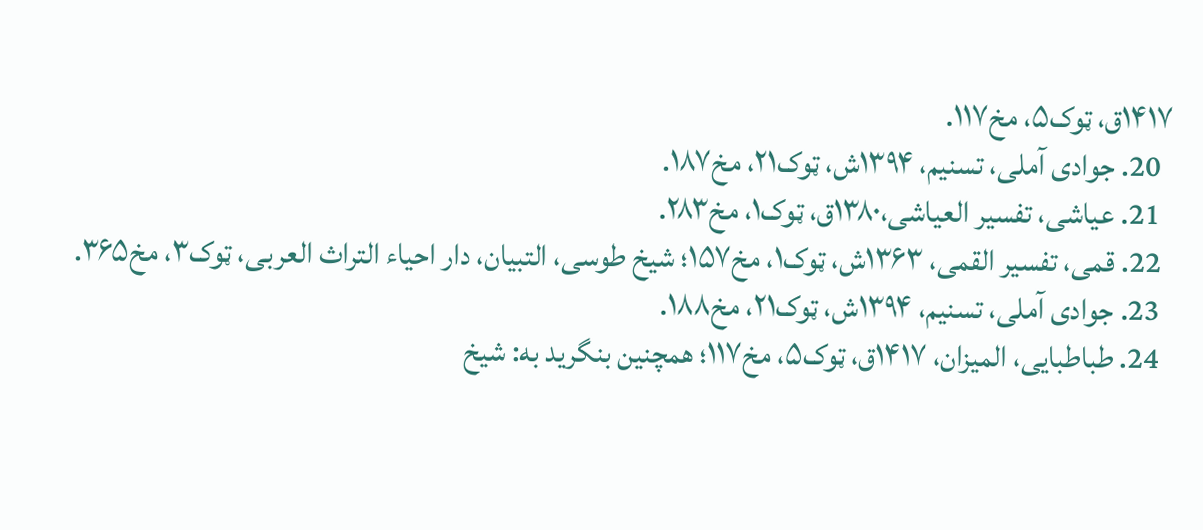۱۴۱۷ق، ټوک۵، مخ۱۱۷.
  20. جوادی آملی، تسنیم، ۱۳۹۴ش، ټوک۲۱، مخ۱۸۷.
  21. عیاشى، تفسیر العیاشی،۱۳۸۰ق، ټوک۱، مخ۲۸۳.
  22. قمی، تفسیر القمی، ۱۳۶۳ش، ټوک۱، مخ۱۵۷؛ شیخ طوسى، التبیان، دار احیاء التراث العربى، ټوک۳، مخ۳۶۵.
  23. جوادی آملی، تسنیم، ۱۳۹۴ش، ټوک۲۱، مخ۱۸۸.
  24. طباطبایی، المیزان، ۱۴۱۷ق، ټوک۵، مخ۱۱۷؛ همچنین بنگرید به: شیخ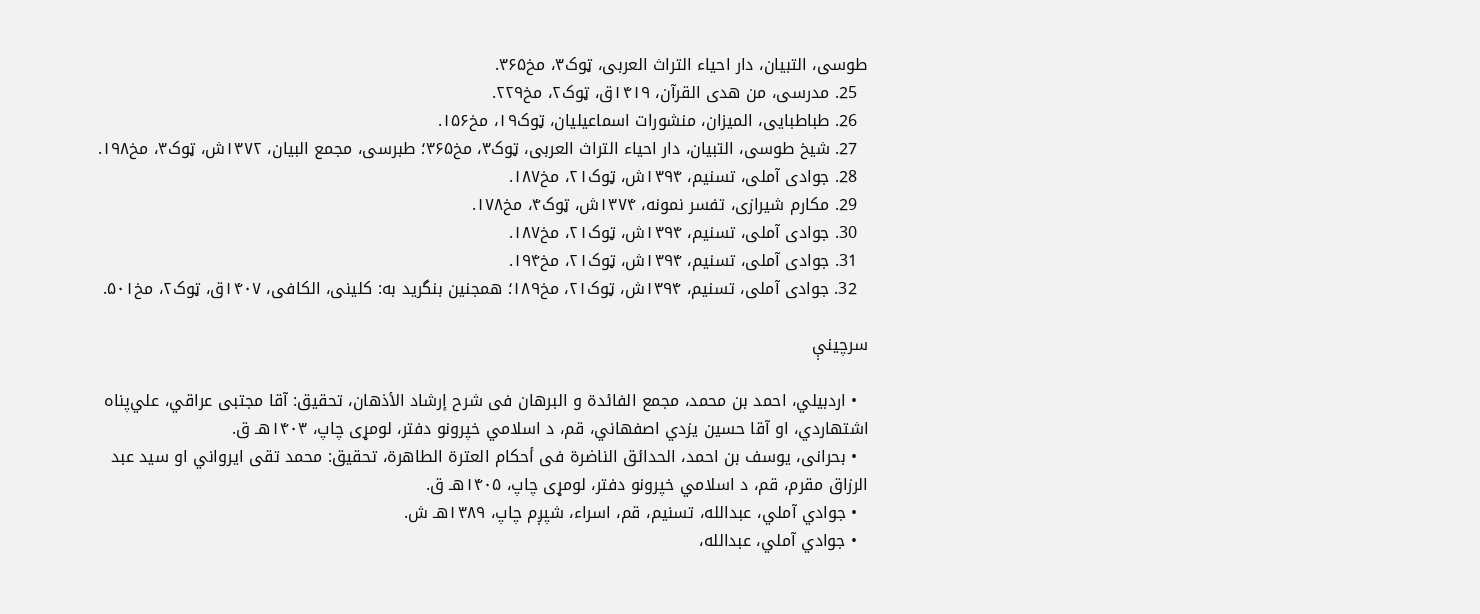طوسى، التبیان، دار احیاء التراث العربى، ټوک۳، مخ۳۶۵.
  25. مدرسی، من هدی القرآن، ۱۴۱۹ق، ټوک۲، مخ۲۲۹.
  26. طباطبایی، المیزان، منشورات اسماعیلیان، ټوک۱۹، مخ۱۵۶.
  27. شیخ طوسى، التبیان، دار احیاء التراث العربى، ټوک۳، مخ۳۶۵؛ طبرسی، مجمع البیان، ۱۳۷۲ش، ټوک۳، مخ۱۹۸.
  28. جوادی آملی، تسنیم، ۱۳۹۴ش، ټوک۲۱، مخ۱۸۷.
  29. مکارم شیرازی، تفسر نمونه، ۱۳۷۴ش، ټوک۴، مخ۱۷۸.
  30. جوادی آملی، تسنیم، ۱۳۹۴ش، ټوک۲۱، مخ۱۸۷.
  31. جوادی آملی، تسنیم، ۱۳۹۴ش، ټوک۲۱، مخ۱۹۴.
  32. جوادی آملی، تسنیم، ۱۳۹۴ش، ټوک۲۱، مخ۱۸۹؛ همجنین بنگرید به: کلینی، الکافی، ۱۴۰۷ق، ټوک۲، مخ۵۰۱.

سرچينې

  • اردبیلي، احمد بن محمد، مجمع الفائدة و البرهان فی شرح إرشاد الأذهان، تحقیق: آقا مجتبی عراقي، علي‌پناه اشتهاردي، او آقا حسین یزدي اصفهاني، قم، د اسلامي خپرونو دفتر، لومړی چاپ، ۱۴۰۳هـ ق.
  • بحرانى، یوسف بن احمد، الحدائق الناضرة فی أحکام العترة الطاهرة، تحقیق: محمد تقی ایرواني او سید عبد الرزاق مقرم، قم، د اسلامي خپرونو دفتر، لومړی چاپ، ۱۴۰۵هـ ق.
  • جوادي آملي، عبدالله، تسنیم، قم، اسراء، شپږم چاپ، ۱۳۸۹هـ ش.
  • جوادي آملي، عبدالله،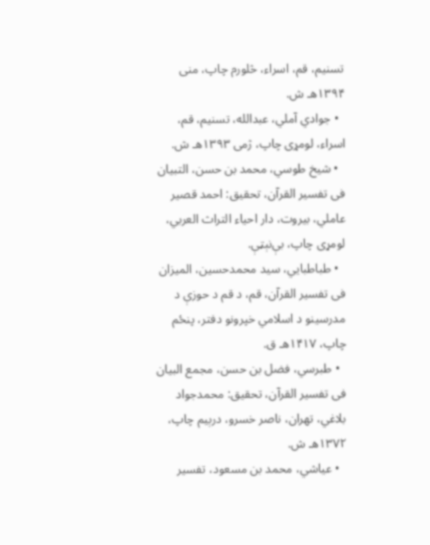تسنیم، قم، اسراء، څلورم چاپ، منی ۱۳۹۴هـ ش.
  • جوادي آملي، عبدالله، تسنیم، قم، اسراء، لومړی چاپ، ژمی ۱۳۹۳هـ ش.
  • شیخ طوسي، محمد بن حسن، التبیان فی تفسیر القرآن، تحقیق: احمد قصیر عاملي، بیروت، دار احیاء التراث العربي، لومړی چاپ، بې‌نېټې.
  • طباطبایي، سید محمدحسین، المیزان فی تفسیر القرآن، قم، د قم د حوزې د مدرسینو د اسلامي خپرونو دفتر، پنځم چاپ، ۱۴۱۷هـ ق.
  • طبرسي، فضل بن حسن، مجمع البیان فی تفسیر القرآن، تحقیق: محمدجواد بلاغي، تهران، ناصر خسرو، درېیم چاپ، ۱۳۷۲هـ ش.
  • عياشي، محمد بن مسعود، تفسیر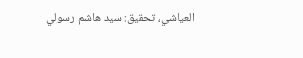العياشي، تحقیق: سید هاشم رسولي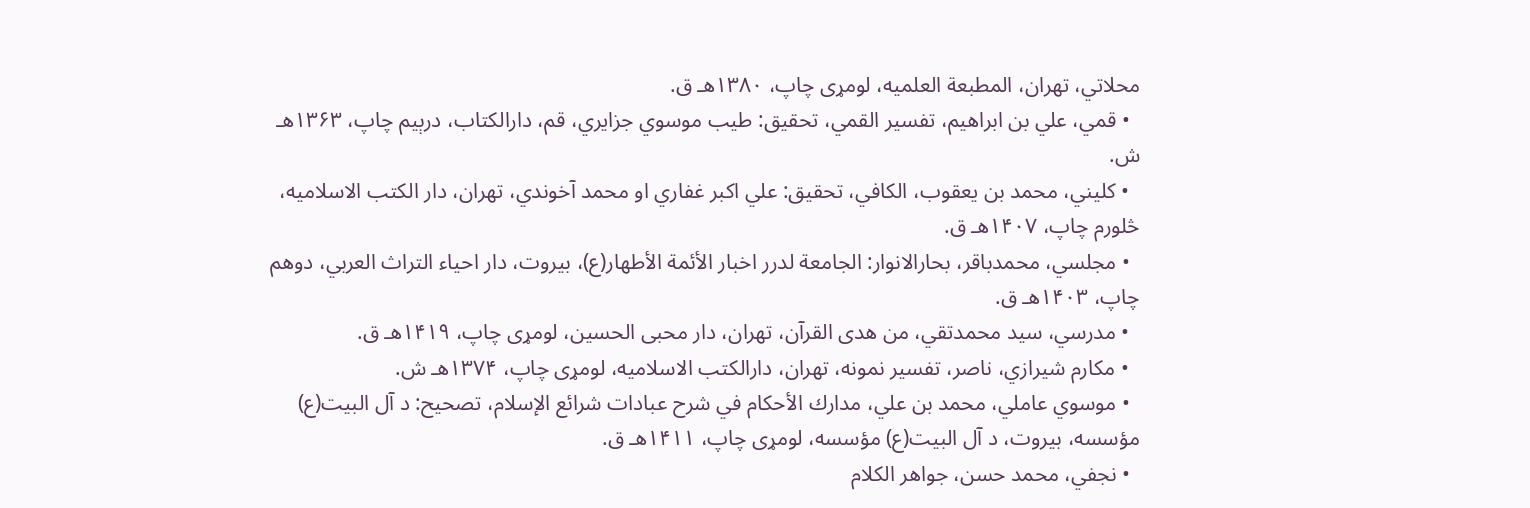محلاتي، تهران، المطبعة العلمیه، لومړی چاپ، ۱۳۸۰هـ ق.
  • قمي، علي بن ابراهیم، تفسیر القمي، تحقیق: طیب موسوي جزایري، قم، دارالکتاب، درېیم چاپ، ۱۳۶۳هـ ش.
  • کليني، محمد بن یعقوب، الکافي، تحقیق: علي اکبر غفاري او محمد آخوندي، تهران، دار الکتب الاسلامیه، څلورم چاپ، ۱۴۰۷هـ ق.
  • مجلسي، محمدباقر، بحارالانوار: الجامعة لدرر اخبار الأئمة الأطهار(ع)، بیروت، دار احیاء التراث العربي، دوهم چاپ، ۱۴۰۳هـ ق.
  • مدرسي، سید محمدتقي، من هدی القرآن، تهران، دار محبی الحسین، لومړی چاپ، ۱۴۱۹هـ ق.
  • مکارم شیرازي، ناصر، تفسیر نمونه، تهران، دارالکتب الاسلامیه، لومړی چاپ، ۱۳۷۴هـ ش.
  • موسوي عاملي، محمد بن علي، مدارك الأحكام في شرح عبادات شرائع الإسلام، تصحیح: د آل البیت(ع) مؤسسه، بیروت، د آل البیت(ع) مؤسسه، لومړی چاپ، ۱۴۱۱هـ ق.
  • نجفي، محمد حسن، جواهر الکلام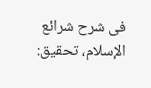فی شرح شرائع الإسلام، تحقیق: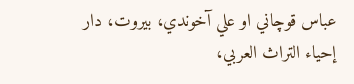عباس قوچاني او علي آخوندي، بیروت، دار إحیاء التراث العربي،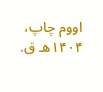اووم چاپ، ۱۴۰۴هـ ق.